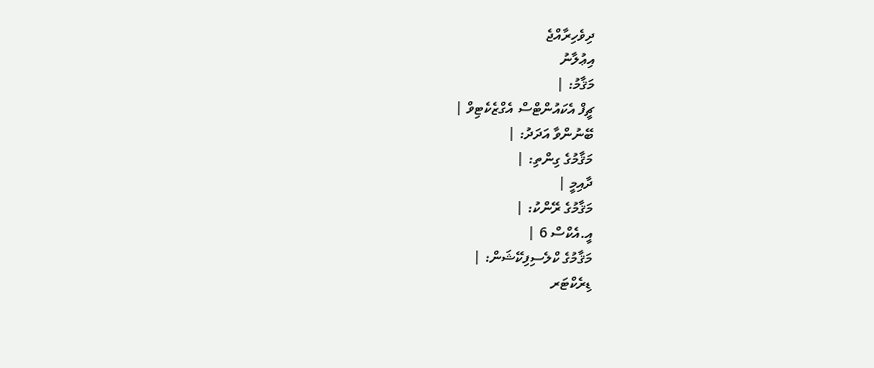ދިވެހިރާއްޖެ
އިޢުލާނު
މަޤާމު: |
ޗީފް އެކައުންޓްސް އެގްޒެކެޓިވް |
ބޭނުންވާ އަދަދު: |
މަޤާމުގެ ގިންތި: |
ދާއިމީ |
މަޤާމުގެ ރޭންކު: |
އީ.އެކްސް 6 |
މަޤާމުގެ ކްލެސިފިކޭޝަން: |
ޑިރެކްޓަރ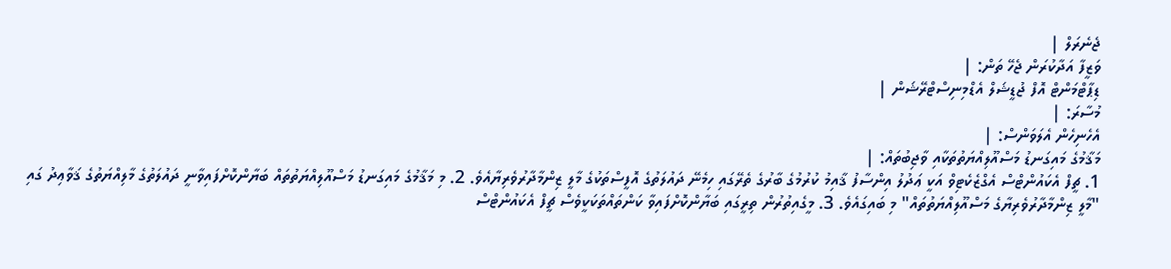ޖެނެރަލް |
ވަޒީފާ އަދާކުރަން ޖެހޭ ތަން: |
ޑިޕާޓްމަންޓް އޮފް ޖުޑީޝަލް އެޑްމިނިސްޓްރޭޝަން |
މުސާރަ: |
އެހެނިހެން އެލަވަންސް: |
މަޤާމުގެ މައިގަނޑު މަސްއޫލިއްޔަތުތަކާއި ވާޖިބުތައް: |
1. ޗީފް އެކައުންޓްސް އެގްޒެކެޓިވް އަކީ ޢަދުލު އިންސާފު ޤާއިމު ކުރުމުގެ ބާރުގެ ތެރޭގައި ހިމެނޭ ދައުލަތުގެ އޮފީސްތަކުގެ މާލީ ޒިންމާދާރުވެރިޔާއެވެ. 2. މި މަޤާމުގެ މައިގަނޑު މަސްއޫލިއްޔަތުތައް ބަޔާންކޮށްފައިވާނީ ދައުލަތުގެ މާލިއްޔަތުގެ ޤަވާޢިދު ގައި "މާލީ ޒިންމާދާރުވެރިޔާގެ މަސްއޫލިއްޔަތުތައް" މި ބައިގައެވެ. 3. މީގެއިތުރުން ތިރީގައި ބަޔާންކޮށްފައިވާ ކަންތައްތަކަކީވެސް ޗީފް އެކައުންޓްސް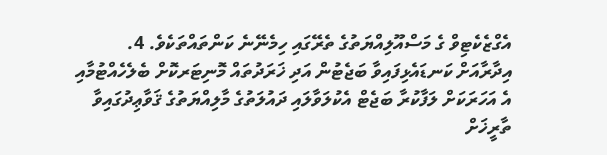އެގްޒެކެޓިވް ގެ މަސްއޫލިއްޔަތުގެ ތެރޭގައި ހިމެނޭނެ ކަންތައްތަކެވެ. 4. އިދާރާއަށް ކަނޑައެޅިފައިވާ ބަޖެޓުން އަދި ޚަރަދުތައް މޮނިޓަރކޮށް ބެލެހެއްޓުމާއި އެ އަހަރަކަށް ލަފާކުރާ ބަޖެޓް އެކުލަވާލައި ދައުލަތުގެ މާލިއްޔަތުގެ ޤަވާޢިދުގައިވާ ތާރީޚަށް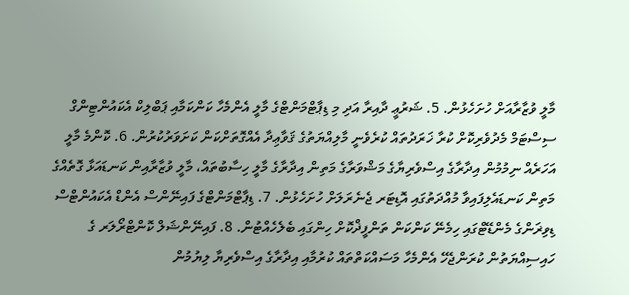މާލީ ވުޒާރާއަށް ހުށަހެޅުން. 5. ޝަރުޢީ ދާއިރާ އަދި މި ޑިޕާޓްމަންޓްގެ މާލީ އެންމެހާ ކަންކަމާއި ޕަބްލިކް އެކައުންޓިންގް ސިސްޓަމް މެދުވެރިކޮށް ކުރާ ޚަރަދުތައް ކުރެވެނީ މާލިއްޔަތުގެ ޤަވާޢިދާ އެއްގޮތަށްކަން ކަށަވަރުކުރުން. 6. ކޮންމެ މާލީ އަހަރެއް ނިމުމުން އިދާރާގެ އިސްވެރިޔާގެ މަޝްވަރާގެ މަތިން އިދާރާގެ މާލީ ހިސާބުތައް، މާލީ ވުޒާރާއިން ކަނޑައަޅާ ގޮތެއްގެ މަތިން ކަނޑައެލިފައިވާ މުއްދަތުގައި އޮޑިޓަރ ޖެނެރަލަށް ހުށަހެޅުން. 7. ޑިޕާޓްމަންޓްގެ ފައިނޭންސް އެންޑް އެކައުންޓްސް ޑިވިޜަންގެ މެންޑޭޓްގައި ހިމެނޭ ކަންކަން ތަންފީޛްކޮށް ހިންގައި ބެލެހެއްޓުން. 8. ފައިނޭންޝަލް ކޮންޓްރޯލަރ ގެ ހައިސިއްޔަތުން ކުރަންޖެހޭ އެންމެހާ މަސައްކަތްތައް ކުރުމާއި އިދާރާގެ އިސްވެރިޔާ ލިޔުމުން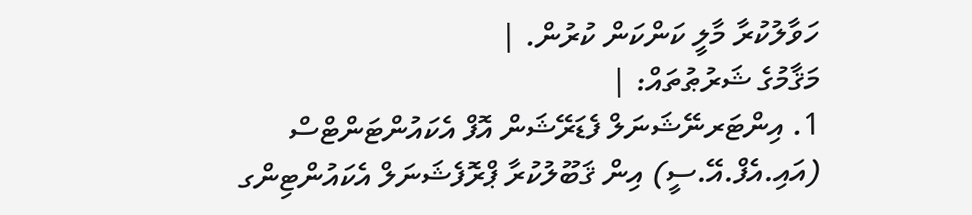ހަވާލުކުރާ މާލީ ކަންކަން ކުރުން. |
މަޤާމުގެ ޝަރުޠުތައް: |
1. އިންޓަރނޭޝަނަލް ފެޑަރޭޝަން އޮފް އެކައުންޓަންޓްސް (އައި.އެފް.އޭ.ސީ) އިން ޤަބޫލުކުރާ ޕްރޮފެޝަނަލް އެކައުންޓިންގ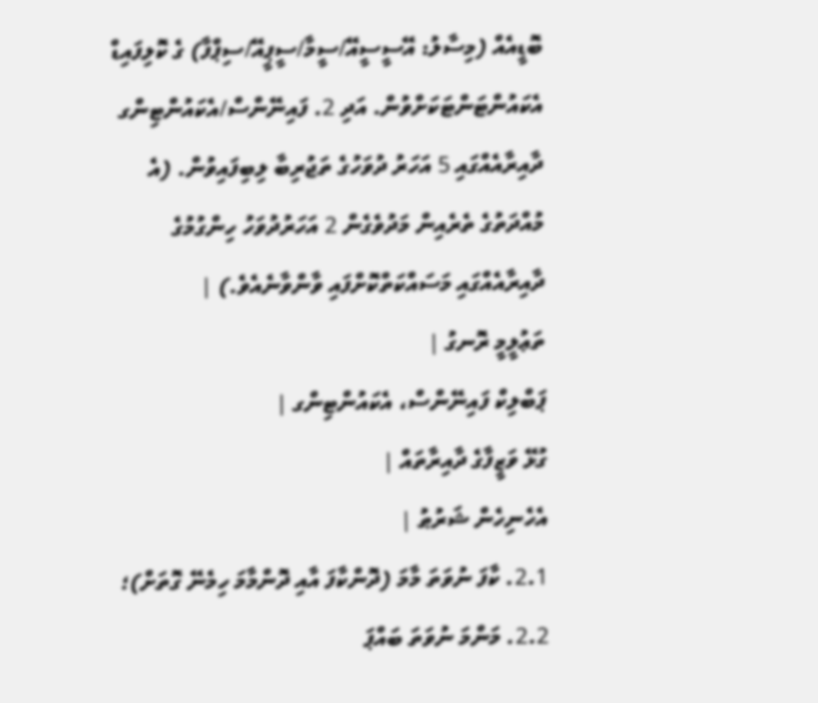ބޮޑީއެއް (މިސާލު: އޭސީސީއޭ/ސީމާ/ސީޕީއޭ/ސިޕްފާ) ގެ ކޮލިފައިޑް އެކައުންޓަންޓަކަށްވުން. އަދި 2. ފައިނޭންސް/އެކައުންޓިންގ ދާއިރާއެއްގައި 5 އަހަރު ދުވަހުގެ ތަޖުރިބާ ލިބިފައިވުން. (އެ މުއްދަތުގެ ތެރެއިން މަދުވެގެން 2 އަހަރުދުވަހު ހިންގުމުގެ ދާއިރާއެއްގައި މަސައްކަތްކޮށްފައި ވާންވާނެއެވެ.) |
ތަޢުލީމީ ރޮނގު |
ޕަބްލިކް ފައިނޭންސް، އެކައުންޓިންގ |
ގުޅޭ ވަޒީފާގެ ދާއިރާތައް |
އެހެނިހެން ޝަރުޠު |
2.1. ކާފަ ނުވަތަ މާމަ (ދޮންކާފަ އާއި ދޮންމާމަ ހިމެނޭ ގޮތަށް)؛ 2.2. މަންމަ ނުވަތަ ބައްޕަ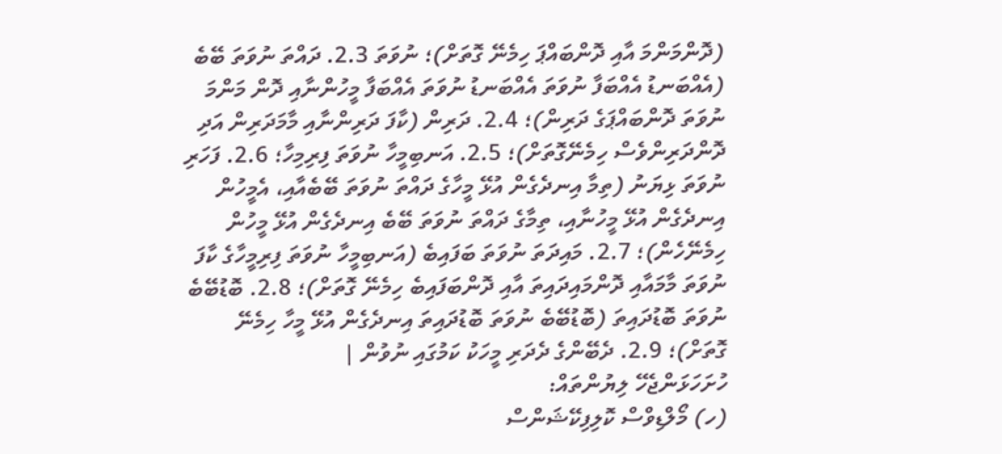(ދޮންމަންމަ އާއި ދޮންބައްޕަ ހިމެނޭ ގޮތަށް)؛ ނުވަތަ 2.3. ދައްތަ ނުވަތަ ބޭބެ (އެއްބަނޑު އެއްބަފާ ނުވަތަ އެއްބަނޑު ނުވަތަ އެއްބަފާ މީހުންނާއި ދޮން މަންމަ ނުވަތަ ދޮންބައްޕަގެ ދަރިން)؛ 2.4. ދަރިން (ކާފަ ދަރިންނާއި މާމަދަރިން އަދި ދޮންދަރިންވެސް ހިމެނޭގޮތަށް)؛ 2.5. އަނބިމީހާ ނުވަތަ ފިރިމިހާ؛ 2.6. ފަހަރި ނުވަތަ ޅިޔަނު (ތިމާ އިނދެގެން އުޅޭ މީހާގެ ދައްތަ ނުވަތަ ބޭބެއާއި، އެމީހުން އިނދެގެން އުޅޭ މީހުނާއި، ތިމާގެ ދައްތަ ނުވަތަ ބޭބެ އިނދެގެން އުޅޭ މީހުން ހިމެނޭހެން)؛ 2.7. މައިދަތަ ނުވަތަ ބަފައިބެ (އަނބިމީހާ ނުވަތަ ފިރިމީހާގެ ކާފަ ނުވަތަ މާމައާއި ދޮންމައިދައިތަ އާއި ދޮންބަފައިބެ ހިމެނޭ ގޮތަށް)؛ 2.8. ބޮޑުބޭބެ ނުވަތަ ބޮޑުދައިތަ (ބޮޑުބޭބެ ނުވަތަ ބޮޑުދައިތަ އިނދެގެން އުޅޭ މީހާ ހިމެނޭ ގޮތަށް)؛ 2.9. ދެބޭންގެ ދެދަރި މީހަކު ކަމުގައި ނުވުން |
ހުށަހަޅަންޖެހޭ ލިޔުންތައް:
(ހ) މޯލްޑިވްސް ކޮލިފިކޭޝަންސް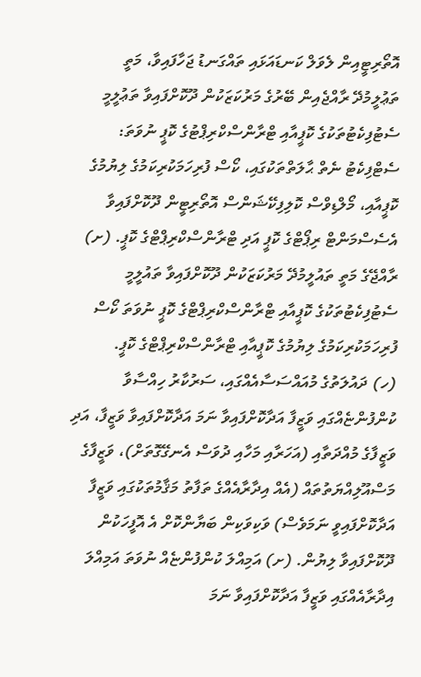އޮތޯރިޓީއިން ލެވަލް ކަނޑައަޅައި ތައްގަނޑު ޖަހާފައިވާ، މަތީ ތަޢުލީމުދޭ ރާއްޖެއިން ބޭރުގެ މަރުކަޒަކުން ދޫކޮށްފައިވާ ތަޢުލީމީ ސެޓުފިކެޓުތަކުގެ ކޮޕީއާއި ޓްރާންސްކްރިޕްޓުގެ ކޮޕީ ނުވަތަ: ސެޓްފިކެޓު ނެތް ޙާލަތްތަކުގައި، ކޯސް ފުރިހަމަކުރިކަމުގެ ލިޔުމުގެ ކޮޕީއާއި، މޯލްޑިވްސް ކޮލިފިކޭޝަންސް އޮތޯރިޓީން ދޫކޮށްފައިވާ އެސެސްމަންޓް ރިޕޯޓްގެ ކޮޕީ އަދި ޓްރާންސްކްރިޕްޓްގެ ކޮޕީ. (ށ) ރާއްޖޭގެ މަތީ ތައުލީމުދޭ މަރުކަޒަކުން ދޫކޮށްފައިވާ ތައުލީމީ ސެޓުފިކެޓުތަކުގެ ކޮޕީއާއި ޓްރާންސްކްރިޕްޓްގެ ކޮޕީ ނުވަތަ ކޯސް ފުރިހަމަކުރިކަމުގެ ލިޔުމުގެ ކޮޕީއާއި ޓްރާންސްކްރިޕްޓްގެ ކޮޕީ.
(ހ) ދައުލަތުގެ މުއައްސަސާއެއްގައި، ސަރުކާރު ހިއްސާވާ ކުންފުންޏެއްގައި ވަޒީފާ އަދާކޮށްފައިވާ ނަމަ އަދާކޮށްފައިވާ ވަޒީފާ، އަދި ވަޒީފާގެ މުއްދަތާއި (އަހަރާއި މަހާއި ދުވަސް އެނގޭގޮތަށް)، ވަޒީފާގެ މަސްއޫލިއްޔަތުތައް (އެއް އިދާރާއެއްގެ ތަފާތު މަޤާމުތަކުގައި ވަޒީފާ އަދާކޮށްފައިވީ ނަމަވެސް) ވަކިވަކިން ބަޔާންކޮށް އެ އޮފީހަކުން ދޫކޮށްފައިވާ ލިޔުން. (ށ) އަމިއްލަ ކުންފުންޏެއް ނުވަތަ އަމިއްލަ އިދާރާއެއްގައި ވަޒީފާ އަދާކޮށްފައިވާ ނަމަ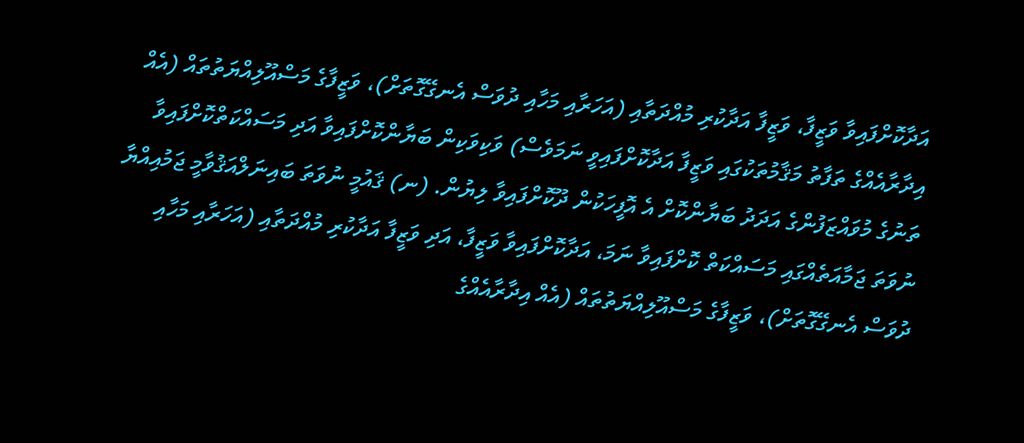އަދާކޮށްފައިވާ ވަޒީފާ، ވަޒީފާ އަދާކުރި މުއްދަތާއި (އަހަރާއި މަހާއި ދުވަސް އެނގޭގޮތަށް)، ވަޒީފާގެ މަސްއޫލިއްޔަތުތައް (އެއް އިދާރާއެއްގެ ތަފާތު މަޤާމުތަކުގައި ވަޒީފާ އަދާކޮށްފައިވީ ނަމަވެސް) ވަކިވަކިން ބަޔާންކޮށްފައިވާ އަދި މަސައްކަތްކޮށްފައިވާ ތަނުގެ މުވައްޒަފުންގެ އަދަދު ބަޔާންކޮށް އެ އޮފީހަކުން ދޫކޮށްފައިވާ ލިޔުން. (ނ) ޤައުމީ ނުވަތަ ބައިނަލްއަޤުވާމީ ޖަމުއިއްޔާ ނުވަތަ ޖަމާއަތެއްގައި މަސައްކަތް ކޮށްފައިވާ ނަމަ، އަދާކޮށްފައިވާ ވަޒީފާ، އަދި ވަޒީފާ އަދާކުރި މުއްދަތާއި (އަހަރާއި މަހާއި ދުވަސް އެނގޭގޮތަށް)، ވަޒީފާގެ މަސްއޫލިއްޔަތުތައް (އެއް އިދާރާއެއްގެ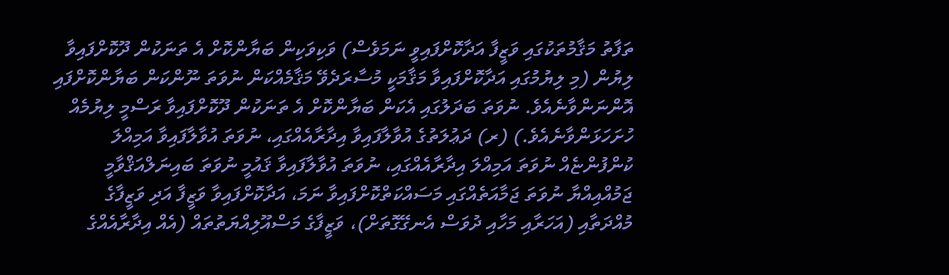ތަފާތު މަޤާމުތަކުގައި ވަޒީފާ އަދާކޮށްފައިވީ ނަމަވެސް) ވަކިވަކިން ބަޔާންކޮށް އެ ތަނަކުން ދޫކޮށްފައިވާ ލިޔުން (މި ލިޔުމުގައި އަދާކޮށްފައިވާ މަޤާމަކީ މުސާރަދެވޭ މަޤާމެއްކަން ނުވަތަ ނޫންކަން ބަޔާންކޮށްފައި އޮންނަންވާނެއެވެ. ނުވަތަ ބަދަލުގައި އެކަން ބަޔާންކޮށް އެ ތަނަކުން ދޫކޮށްފައިވާ ރަސްމީ ލިޔުމެއް ހުށަހަޅަންވާނެއެވެ.) (ރ) ދަޢުލަތުގެ އުވާލާފައިވާ އިދާރާއެއްގައި، ނުވަތަ އުވާލާފައިވާ އަމިއްލަ ކުންފުންޏެއް ނުވަތަ އަމިއްލަ އިދާރާއެއްގައި، ނުވަތަ އުވާލާފައިވާ ޤައުމީ ނުވަތަ ބައިނަލްއަޤްވާމީ ޖަމުއްއިއްޔާ ނުވަތަ ޖަމާއަތެއްގައި މަސައްކަތްކޮށްފައިވާ ނަމަ، އަދާކޮށްފައިވާ ވަޒީފާ އަދި ވަޒީފާގެ މުއްދަތާއި (އަހަރާއި މަހާއި ދުވަސް އެނގޭގޮތަށް)، ވަޒީފާގެ މަސްއޫލިއްޔަތުތައް (އެއް އިދާރާއެއްގެ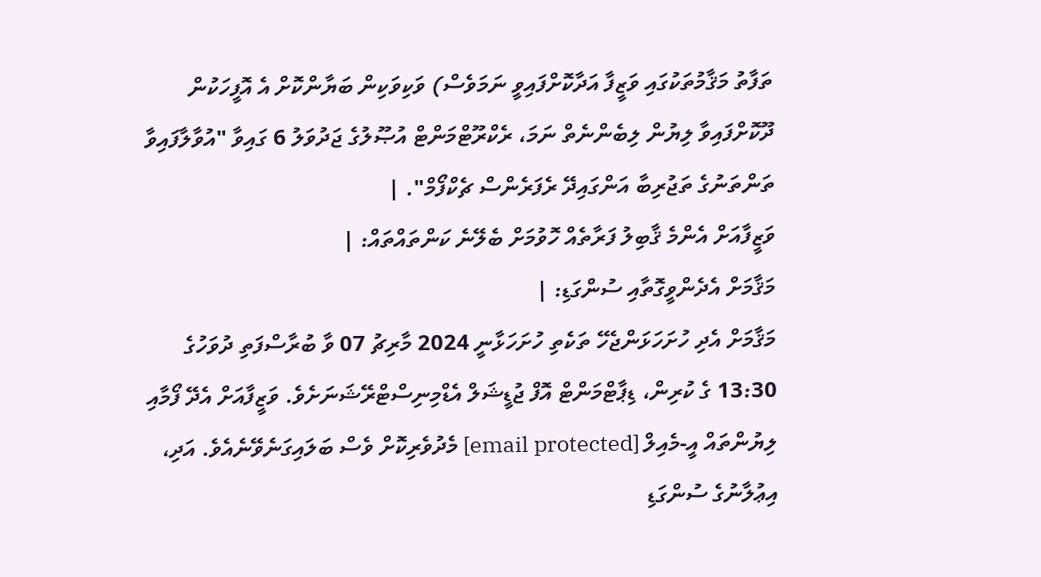ތަފާތު މަޤާމުތަކުގައި ވަޒީފާ އަދާކޮށްފައިވީ ނަމަވެސް) ވަކިވަކިން ބަޔާންކޮށް އެ އޮފީހަކުން ދޫކޮށްފައިވާ ލިޔުން ލިބެންނެތް ނަމަ، ރެކްރޫޓްމަންޓް އުޞޫލުގެ ޖަދުވަލު 6 ގައިވާ "އުވާލާފައިވާ ތަންތަނުގެ ތަޖުރިބާ އަންގައިދޭ ރެފަރެންސް ޗެކްފޯމް". |
ވަޒީފާއަށް އެންމެ ޤާބިލު ފަރާތެއް ހޮވުމަށް ބެލޭނެ ކަންތައްތައް: |
މަޤާމަށް އެދެންވީގޮތާއި ސުންގަޑި: |
މަޤާމަށް އެދި ހުށަހަޅަންޖެހޭ ތަކެތި ހުށަހަޅާނީ 2024 މާރިޗު 07 ވާ ބުރާސްފަތި ދުވަހުގެ 13:30 ގެ ކުރިން، ޑިޕާޓްމަންޓް އޮފް ޖުޑީޝަލް އެޑްމިނިސްޓްރޭޝަނަށެވެ. ވަޒީފާއަށް އެދޭ ފޯމާއި ލިޔުންތައް އީ-މެއިލް [email protected] މެދުވެރިކޮށް ވެސް ބަލައިގަނެވޭނެއެވެ. އަދި، އިޢުލާނުގެ ސުންގަޑި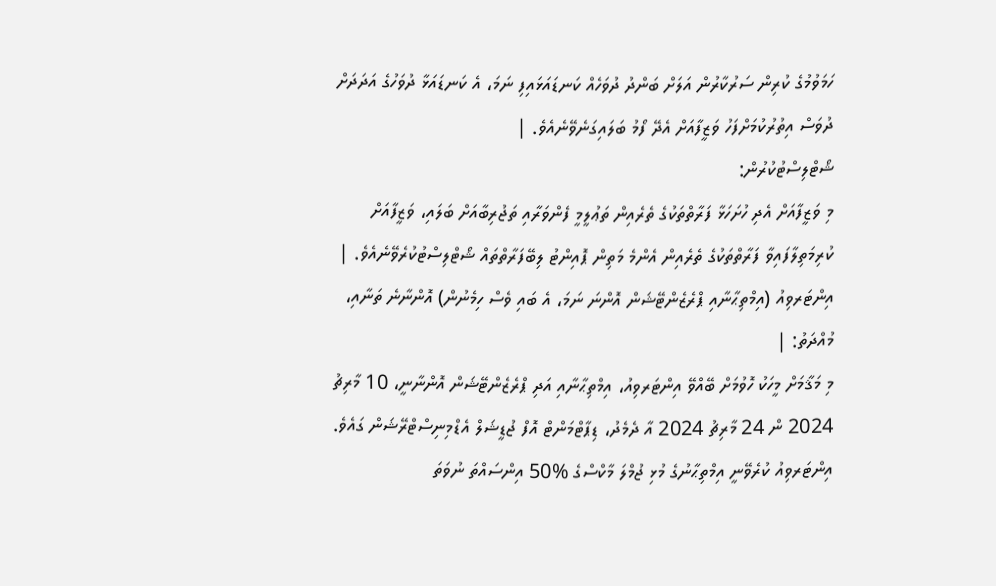ހަމަވުމުގެ ކުރިން ސަރުކާރުން އަލަށް ބަންދު ދުވަހެއް ކަނޑައަޅައިފި ނަމަ، އެ ކަނޑައަޅާ ދުވަހުގެ އަދަދަށް ދުވަސް އިތުރުކުމަށްފަހު ވަޒީފާއަށް އެދޭ ފޯމު ބަލައިގަނެވޭނެއެވެ. |
ޝޯޓްލިސްޓުކުރުން:
މި ވަޒީފާއަށް އެދި ހުށަހަޅާ ފަރާތްތަކުގެ ތެރެއިން ތަޢުލީމީ ފެންވަރާއި ތަޖުރިބާއަށް ބަލައި، ވަޒީފާއަށް ކުރިމަތިލާފައިވާ ފަރާތްތަކުގެ ތެރެއިން އެންމެ މަތިން ޕޮއިންޓު ލިބޭފަރާތްތައް ޝޯޓްލިސްޓުކުރެވޭނެއެވެ. |
އިންޓަރވިއު (އިމްތިޙާނާއި ޕްރެޒެންޓޭޝަން އޮންނަ ނަމަ، އެ ބައި ވެސް ހިމެނުން) އޮންނާނެ ތަނާއި، މުއްދަތު: |
މި މަޤާމަށް މީހަކު ހޮވުމަށް ބޭއްވޭ އިންޓަރވިއު، އިމްތިޙާނާއި އަދި ޕްރެޒެންޓޭޝަން އޮންނާނީ، 10 މާރިޗު 2024 ން 24 މާރިޗު 2024 އާ ދެމެދު، ޑިޕާޓްމަންޓް އޮފް ޖުޑީޝަލް އެޑްމިނިސްޓްރޭޝަން ގައެވެ. އިންޓަރވިއު ކުރެވޭނީ އިމްތިޙާނުގެ މުޅި ޖުމްލަ މާކްސްގެ %50 އިންސައްތަ ނުވަތަ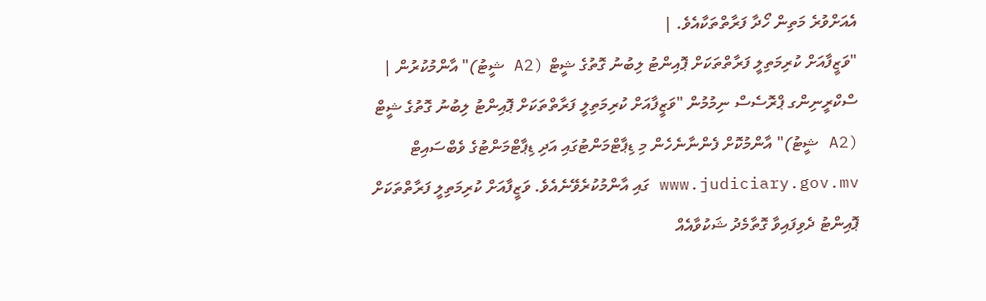އެއަށްވުރެ މަތިން ހޯދާ ފަރާތްތަކާއެވެ. |
"ވަޒީފާއަށް ކުރިމަތިލީ ފަރާތްތަކަށް ޕޮއިންޓު ލިބުނު ގޮތުގެ ޝީޓް (A2 ޝީޓު)" އާންމުކުރުން |
ސްކްރީނިންގ ޕްރޮސެސް ނިމުމުން "ވަޒީފާއަށް ކުރިމަތިލީ ފަރާތްތަކަށް ޕޮއިންޓު ލިބުނު ގޮތުގެ ޝީޓް (A2 ޝީޓު)" އާންމުކޮށް ފެންނާނެހެން މި ޑިޕާޓްމަންޓުގައި އަދި ޑިޕާޓްމަންޓުގެ ވެބްސައިޓް www.judiciary.gov.mv ގައި އާންމުކުރެވޭނެއެވެ. ވަޒީފާއަށް ކުރިމަތިލީ ފަރާތްތަކަށް ޕޮއިންޓު ދެވިފައިވާ ގޮތާމެދު ޝަކުވާއެއް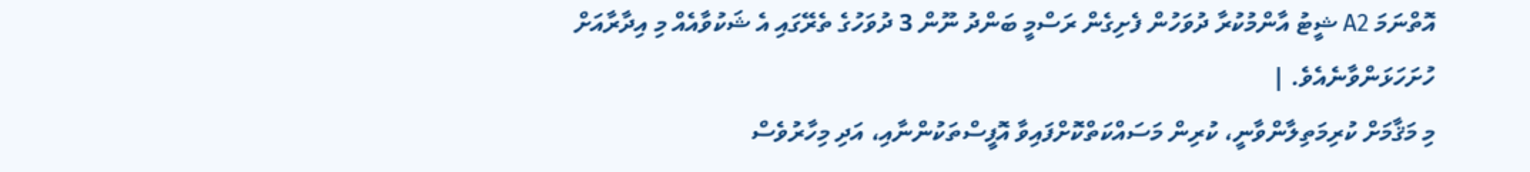އޮތްނަމަ A2 ޝީޓު އާންމުކުރާ ދުވަހުން ފެށިގެން ރަސްމީ ބަންދު ނޫން 3 ދުވަހުގެ ތެރޭގައި އެ ޝަކުވާއެއް މި އިދާރާއަށް ހުށަހަޅަންވާނެއެވެ. |
މި މަޤާމަށް ކުރިމަތިލާންވާނީ، ކުރިން މަސައްކަތްކޮށްފައިވާ އޮފީސްތަކުންނާއި، އަދި މިހާރުވެސް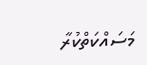މަސައްކަތްކުރާ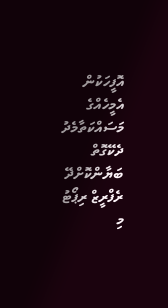އޮފީހަކުން އެމީހެއްގެ މަސައްކަތާމެދު ދެކޭގޮތް ބަޔާންކޮށްދޭ ރެފްރީޒް ރިޕޯޓު މި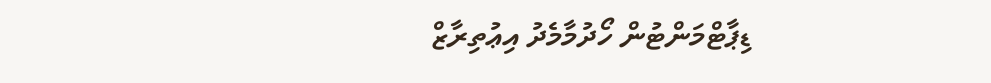ޑިޕާޓްމަންޓުން ހޯދުމާމެދު އިޢުތިރާޒް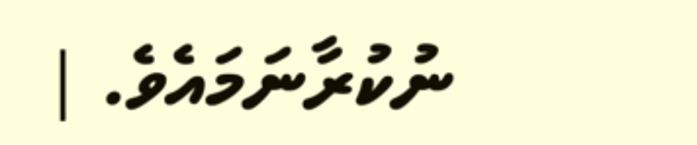ނުކުރާނަމައެވެ. |